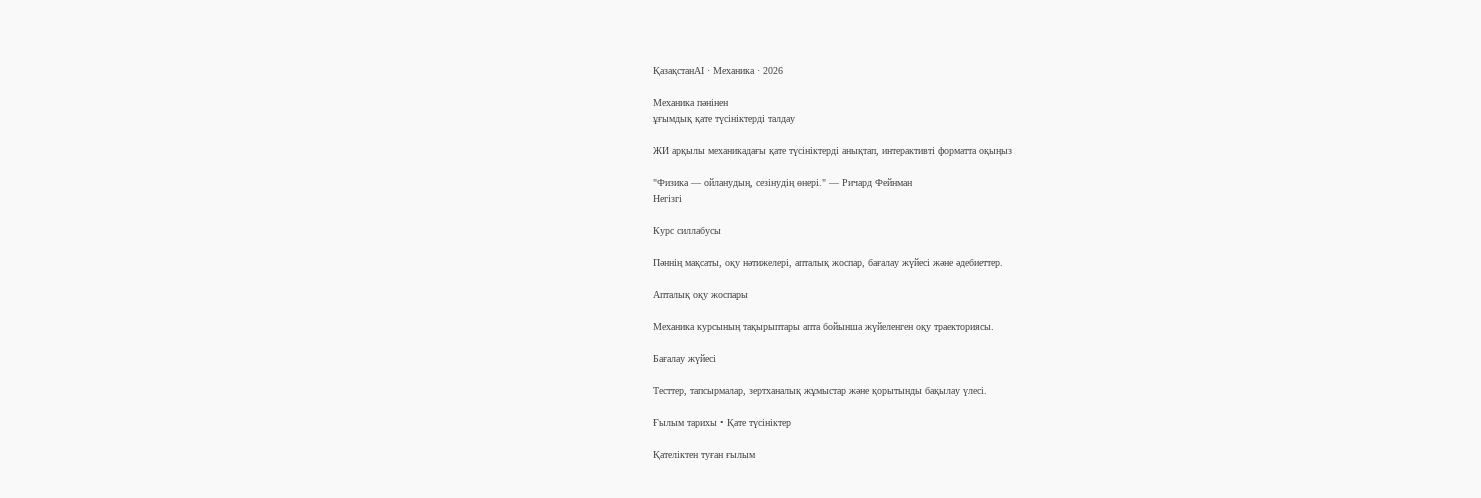ҚазақстанAI · Механика · 2026

Механика пәнінен
ұғымдық қате түсініктерді талдау

ЖИ арқылы механикадағы қате түсініктерді анықтап, интерактивті форматта оқыңыз

"Физика — ойланудың, сезінудің өнері." — Ричард Фейнман
Негізгі

Курс силлабусы

Пәннің мақсаты, оқу нәтижелері, апталық жоспар, бағалау жүйесі және әдебиеттер.

Апталық оқу жоспары

Механика курсының тақырыптары апта бойынша жүйеленген оқу траекториясы.

Бағалау жүйесі

Тесттер, тапсырмалар, зертханалық жұмыстар және қорытынды бақылау үлесі.

Ғылым тарихы • Қате түсініктер

Қателіктен туған ғылым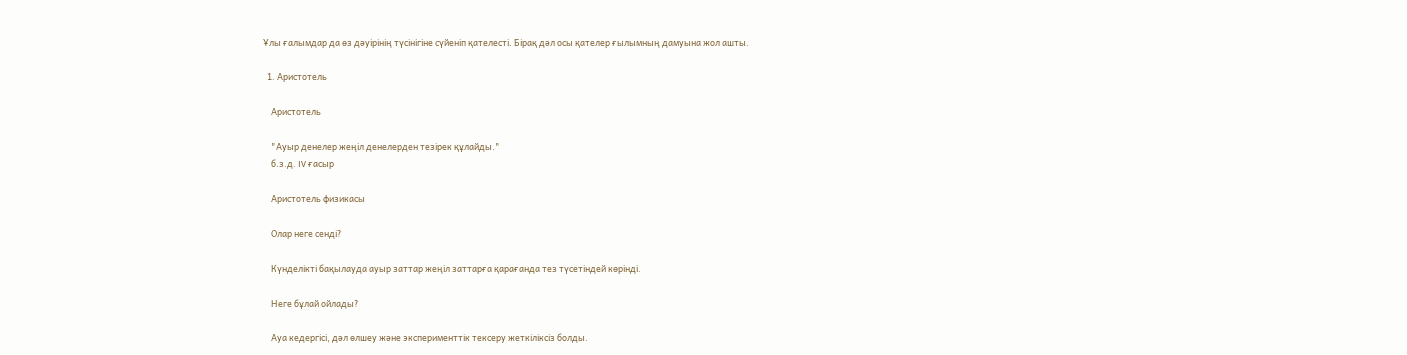Ұлы ғалымдар да өз дәуірінің түсінігіне сүйеніп қателесті. Бірақ дәл осы қателер ғылымның дамуына жол ашты.

  1. Аристотель

    Аристотель

    "Ауыр денелер жеңіл денелерден тезірек құлайды."
    б.з.д. IV ғасыр

    Аристотель физикасы

    Олар неге сенді?

    Күнделікті бақылауда ауыр заттар жеңіл заттарға қарағанда тез түсетіндей көрінді.

    Неге бұлай ойлады?

    Ауа кедергісі, дәл өлшеу және эксперименттік тексеру жеткіліксіз болды.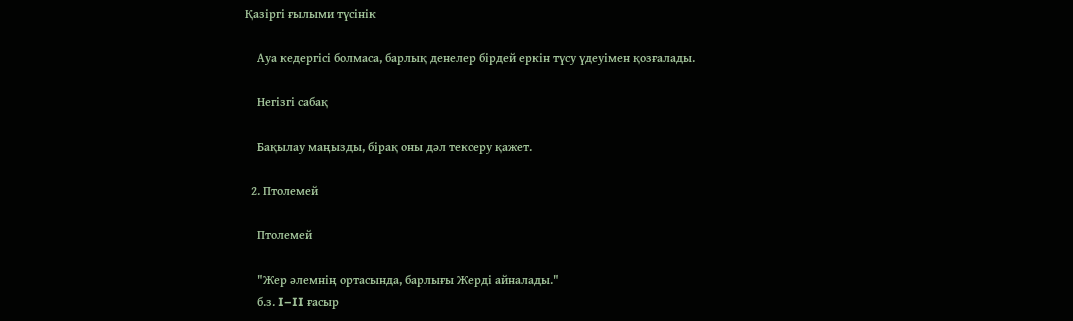Қазіргі ғылыми түсінік

    Ауа кедергісі болмаса, барлық денелер бірдей еркін түсу үдеуімен қозғалады.

    Негізгі сабақ

    Бақылау маңызды, бірақ оны дәл тексеру қажет.

  2. Птолемей

    Птолемей

    "Жер әлемнің ортасында, барлығы Жерді айналады."
    б.з. I–II ғасыр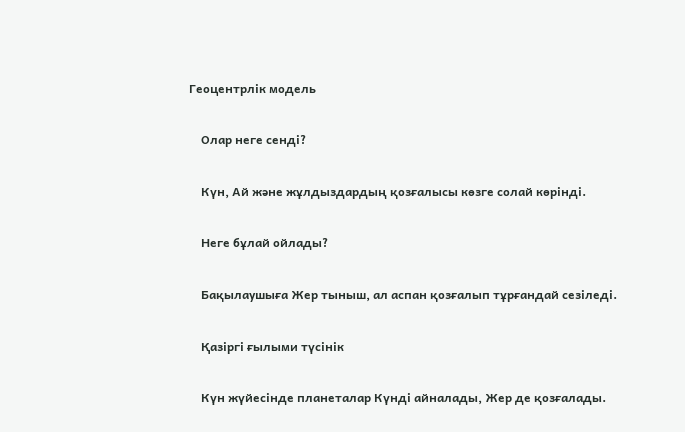Геоцентрлік модель

    Олар неге сенді?

    Күн, Ай және жұлдыздардың қозғалысы көзге солай көрінді.

    Неге бұлай ойлады?

    Бақылаушыға Жер тыныш, ал аспан қозғалып тұрғандай сезіледі.

    Қазіргі ғылыми түсінік

    Күн жүйесінде планеталар Күнді айналады, Жер де қозғалады.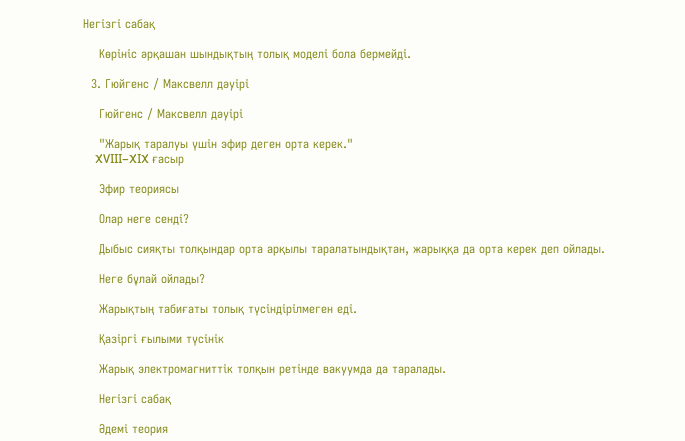Негізгі сабақ

    Көрініс әрқашан шындықтың толық моделі бола бермейді.

  3. Гюйгенс / Максвелл дәуірі

    Гюйгенс / Максвелл дәуірі

    "Жарық таралуы үшін эфир деген орта керек."
    XVIII–XIX ғасыр

    Эфир теориясы

    Олар неге сенді?

    Дыбыс сияқты толқындар орта арқылы таралатындықтан, жарыққа да орта керек деп ойлады.

    Неге бұлай ойлады?

    Жарықтың табиғаты толық түсіндірілмеген еді.

    Қазіргі ғылыми түсінік

    Жарық электромагниттік толқын ретінде вакуумда да таралады.

    Негізгі сабақ

    Әдемі теория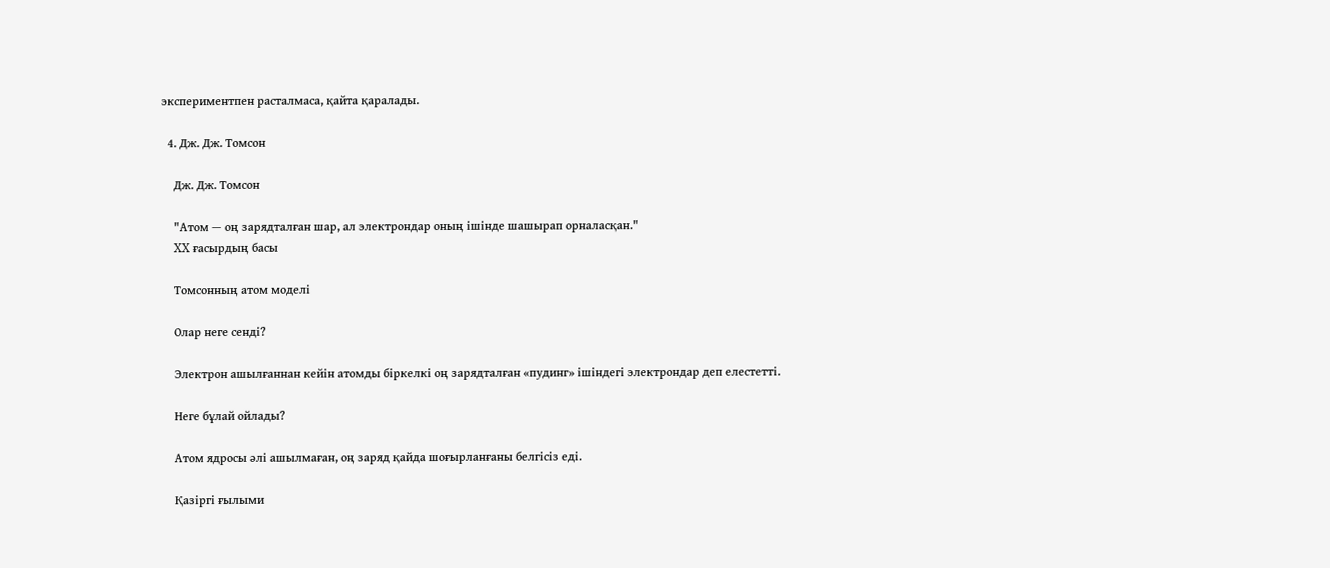экспериментпен расталмаса, қайта қаралады.

  4. Дж. Дж. Томсон

    Дж. Дж. Томсон

    "Атом — оң зарядталған шар, ал электрондар оның ішінде шашырап орналасқан."
    XX ғасырдың басы

    Томсонның атом моделі

    Олар неге сенді?

    Электрон ашылғаннан кейін атомды біркелкі оң зарядталған «пудинг» ішіндегі электрондар деп елестетті.

    Неге бұлай ойлады?

    Атом ядросы әлі ашылмаған, оң заряд қайда шоғырланғаны белгісіз еді.

    Қазіргі ғылыми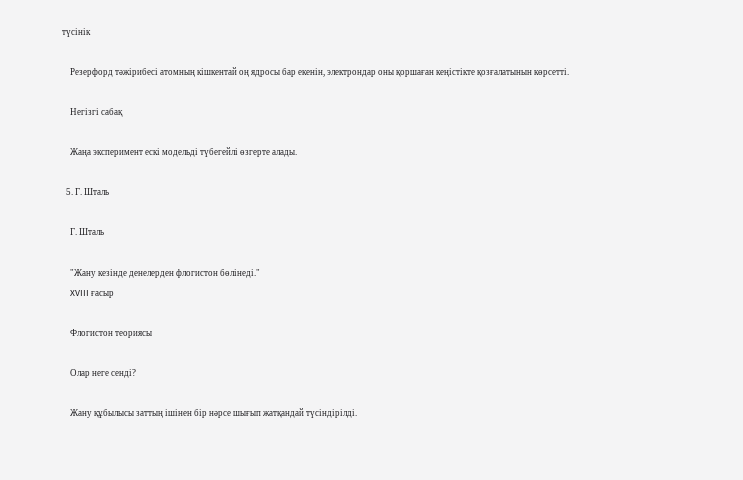түсінік

    Резерфорд тәжірибесі атомның кішкентай оң ядросы бар екенін, электрондар оны қоршаған кеңістікте қозғалатынын көрсетті.

    Негізгі сабақ

    Жаңа эксперимент ескі модельді түбегейлі өзгерте алады.

  5. Г. Шталь

    Г. Шталь

    "Жану кезінде денелерден флогистон бөлінеді."
    XVIII ғасыр

    Флогистон теориясы

    Олар неге сенді?

    Жану құбылысы заттың ішінен бір нәрсе шығып жатқандай түсіндірілді.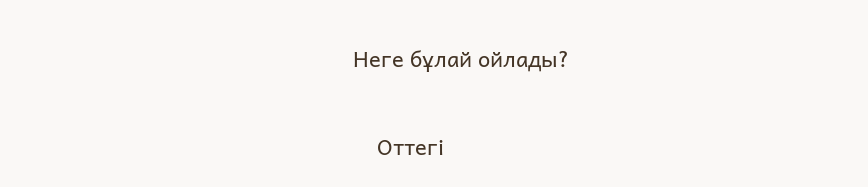Неге бұлай ойлады?

    Оттегі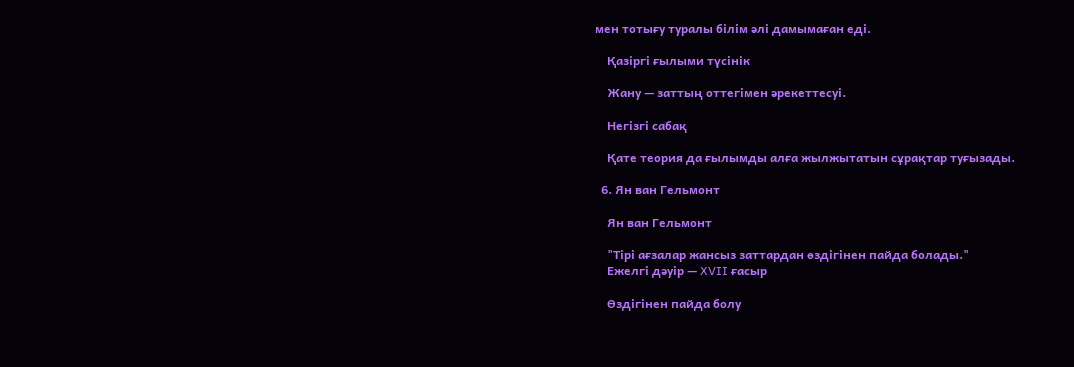мен тотығу туралы білім әлі дамымаған еді.

    Қазіргі ғылыми түсінік

    Жану — заттың оттегімен әрекеттесуі.

    Негізгі сабақ

    Қате теория да ғылымды алға жылжытатын сұрақтар туғызады.

  6. Ян ван Гельмонт

    Ян ван Гельмонт

    "Тірі ағзалар жансыз заттардан өздігінен пайда болады."
    Ежелгі дәуір — XVII ғасыр

    Өздігінен пайда болу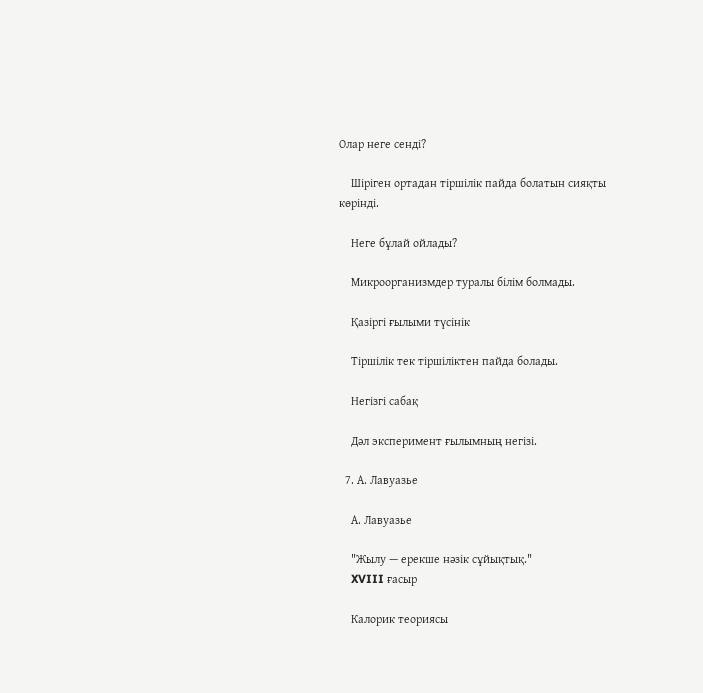Олар неге сенді?

    Шіріген ортадан тіршілік пайда болатын сияқты көрінді.

    Неге бұлай ойлады?

    Микроорганизмдер туралы білім болмады.

    Қазіргі ғылыми түсінік

    Тіршілік тек тіршіліктен пайда болады.

    Негізгі сабақ

    Дәл эксперимент ғылымның негізі.

  7. А. Лавуазье

    А. Лавуазье

    "Жылу — ерекше нәзік сұйықтық."
    XVIII ғасыр

    Калорик теориясы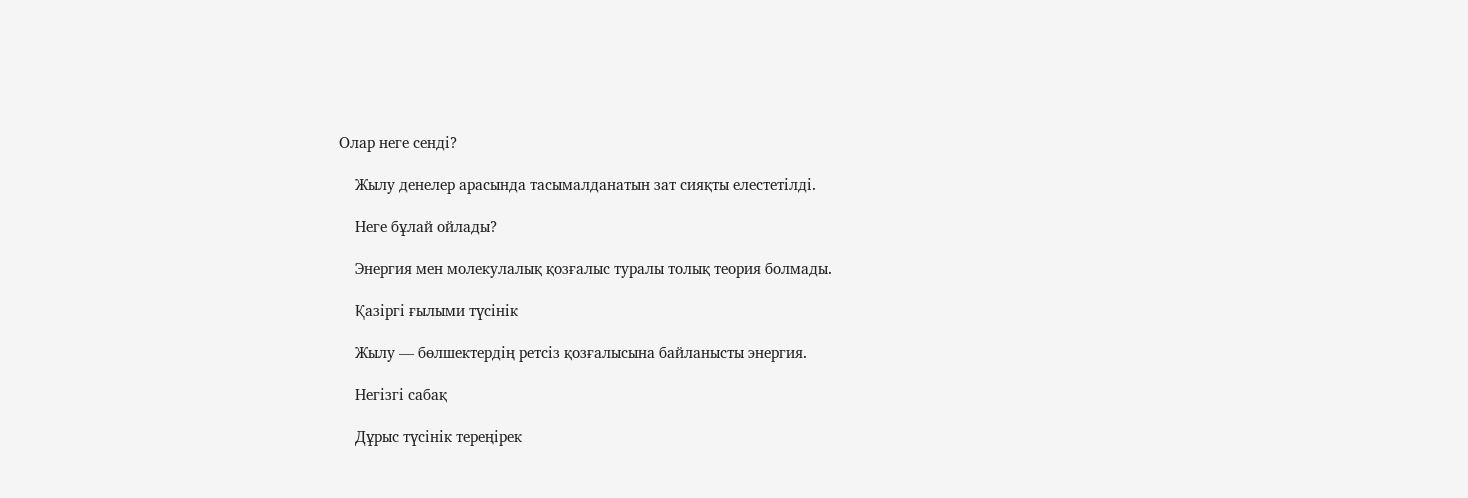Олар неге сенді?

    Жылу денелер арасында тасымалданатын зат сияқты елестетілді.

    Неге бұлай ойлады?

    Энергия мен молекулалық қозғалыс туралы толық теория болмады.

    Қазіргі ғылыми түсінік

    Жылу — бөлшектердің ретсіз қозғалысына байланысты энергия.

    Негізгі сабақ

    Дұрыс түсінік тереңірек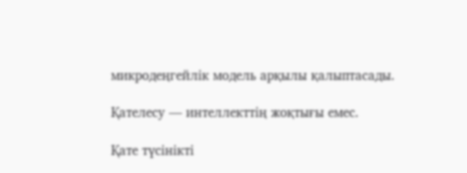микродеңгейлік модель арқылы қалыптасады.

Қателесу — интеллекттің жоқтығы емес.

Қате түсінікті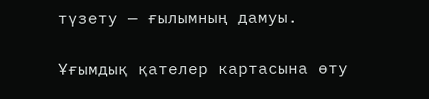түзету — ғылымның дамуы.

Ұғымдық қателер картасына өту